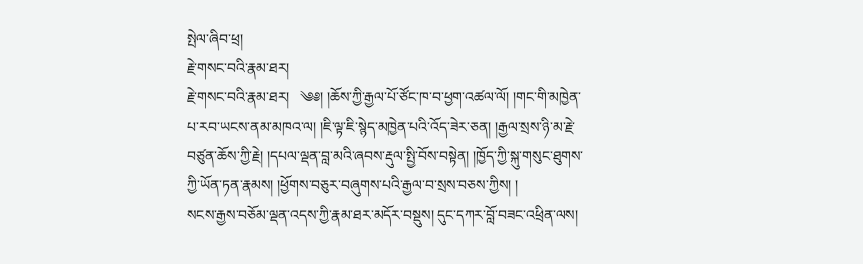སྤེལ་ཞིབ་ཕྲ།
རྗེ་གསང་བའི་རྣམ་ཐར།
རྗེ་གསང་བའི་རྣམ་ཐར།   ༄༅། །ཆོས་ཀྱི་རྒྱལ་པོ་ཙོང་ཁ་བ་ཕྱག་འཚལ་ལོ། །གང་གི་མཁྱེན་པ་རབ་ཡངས་ནམ་མཁའ་ལ། །ཇི་ལྟ་ཇི་སྙེད་མཁྱེན་པའི་འོད་ཟེར་ཅན། །རྒྱལ་སྲས་ཉི་མ་རྗེ་བཙུན་ཆོས་ཀྱི་རྗེ། །དཔལ་ལྡན་བླ་མའི་ཞབས་རྡུལ་སྤྱི་བོས་བསྟེན། །ཁྱོད་ཀྱི་སྐུ་གསུང་ཐུགས་ཀྱི་ཡོན་ཏན་རྣམས། །ཕྱོགས་བཅུར་བཞུགས་པའི་རྒྱལ་བ་སྲས་བཅས་ཀྱིས། །
སངས་རྒྱས་བཅོམ་ལྡན་འདས་ཀྱི་རྣམ་ཐར་མདོར་བསྡུས། དུང་དཀར་བློ་བཟང་འཕྲིན་ལས།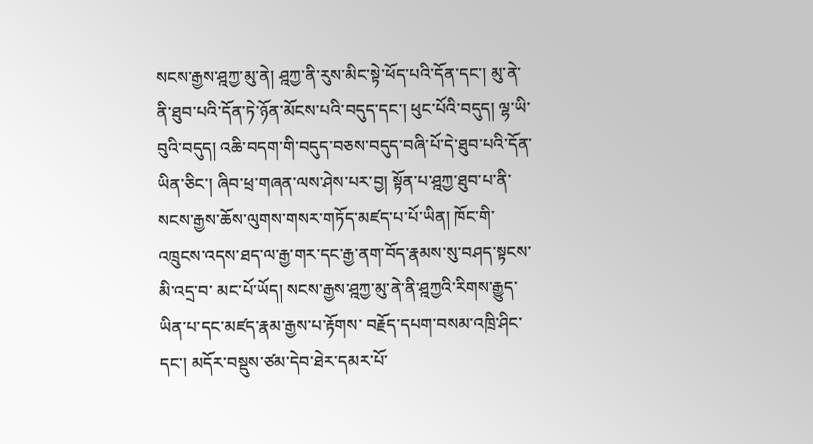སངས་རྒྱས་ཤྰཀྱ་མུ་ནེ། ཤྰཀྱ་ནི་རུས་མིང་སྟེ་ཕོད་པའི་དོན་དང་། མུ་ནེ་ནི་ཐུབ་པའི་དོན་ཏེ་ཉོན་མོངས་པའི་བདུད་དང་། ཕུང་པོའི་བདུད། ལྷ་ཡི་བུའི་བདུད། འཆི་བདག་གི་བདུད་བཅས་བདུད་བཞི་པོ་དེ་ཐུབ་པའི་དོན་ཡིན་ཅིང་། ཞིབ་ཕྲ་གཞན་ལས་ཤེས་པར་བྱ། སྟོན་པ་ཤྰཀྱ་ཐུབ་པ་ནི་སངས་རྒྱས་ཆོས་ལུགས་གསར་གཏོད་མཛད་པ་པོ་ཡིན། ཁོང་གི་འཁྲུངས་འདས་ཐད་ལ་རྒྱ་གར་དང་རྒྱ་ནག་བོད་རྣམས་སུ་བཤད་སྟངས་མི་འདྲ་བ་ མང་པོ་ཡོད། སངས་རྒྱས་ཤྰཀྱ་མུ་ནེ་ནི་ཤྰཀྱའི་རིགས་རྒྱུད་ཡིན་པ་དང་མཛད་རྣམ་རྒྱས་པ་རྟོགས་ བརྗོད་དཔག་བསམ་འཁྲི་ཤིང་དང་། མདོར་བསྡུས་ཙམ་དེབ་ཐེར་དམར་པོ་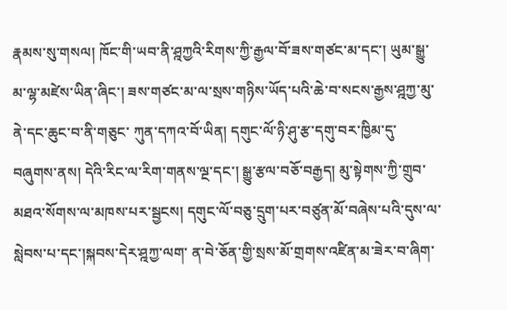རྣམས་སུ་གསལ། ཁོང་གི་ཡབ་ནི་ཤྰཀྱའི་རིགས་ཀྱི་རྒྱལ་བོ་ཟས་གཙང་མ་དང་། ཡུམ་སྒྱུ་མ་ལྷ་མཛེས་ཡིན་ཞིང་། ཟས་གཙང་མ་ལ་སྲས་གཉིས་ཡོད་པའི་ཆེ་བ་སངས་རྒྱས་ཤྰཀྱ་མུ་ནེ་དང་ཆུང་བ་ནི་གཅུང་ ཀུན་དཀའ་བོ་ཡིན། དགུང་ལོ་ཉི་ཤུ་རྩ་དགུ་བར་ཁྱིམ་དུ་བཞུགས་ནས། དེའི་རིང་ལ་རིག་གནས་ལྔ་དང་། སྒྱུ་རྩལ་བཅོ་བརྒྱད། མུ་སྟེགས་ཀྱི་གྲུབ་མཐའ་སོགས་ལ་མཁས་པར་སྦྱངས། དགུང་ལོ་བཅུ་དྲུག་པར་བཙུན་མོ་བཞེས་པའི་དུས་ལ་སླེབས་པ་དང་།སྐབས་དེར་ཤྰཀྱ་ལག་ ན་བེ་ཅོན་གྱི་སྲས་མོ་གྲགས་འཛིན་མ་ཟེར་བ་ཞིག་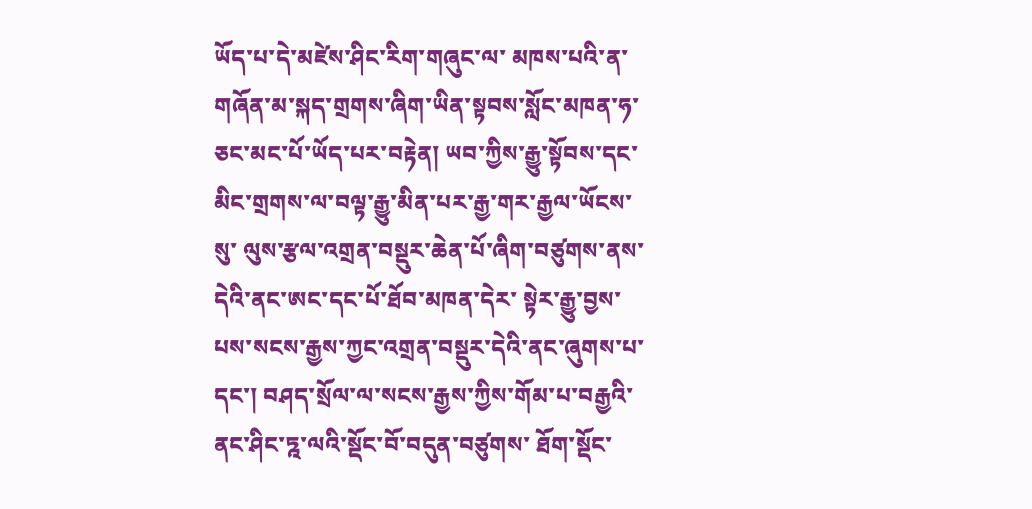ཡོད་པ་དེ་མཛེས་ཤིང་རིག་གཞུང་ལ་ མཁས་པའི་ན་གཞོན་མ་སྐད་གྲགས་ཞིག་ཡིན་སྟབས་སློང་མཁན་ཧ་ཅང་མང་པོ་ཡོད་པར་བརྟེན། ཡབ་ཀྱིས་རྒྱུ་སྟོབས་དང་མིང་གྲགས་ལ་བལྟ་རྒྱུ་མིན་པར་རྒྱ་གར་རྒྱལ་ཡོངས་སུ་ ལུས་རྩལ་འགྲན་བསྡུར་ཆེན་པོ་ཞིག་བཙུགས་ནས་དེའི་ནང་ཨང་དང་པོ་ཐོབ་མཁན་དེར་ སྟེར་རྒྱུ་བྱས་པས་སངས་རྒྱས་ཀྱང་འགྲན་བསྡུར་དེའི་ནང་ཞུགས་པ་དང་། བཤད་སྲོལ་ལ་སངས་རྒྱས་ཀྱིས་གོམ་པ་བརྒྱའི་ནང་ཤིང་ཏྰ་ལའི་སྡོང་བོ་བདུན་བཙུགས་ ཐོག་སྡོང་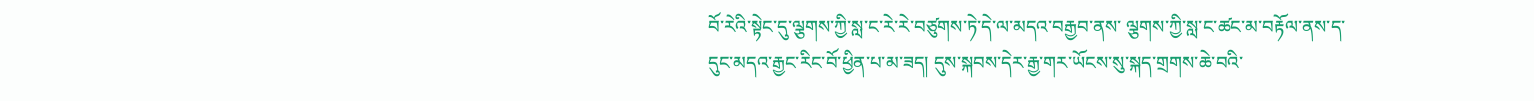བོ་རེའི་སྟེང་དུ་ལྕགས་ཀྱི་སླ་ང་རེ་རེ་བཙུགས་ཏེ་དེ་ལ་མདའ་བརྒྱབ་ནས་ ལྕགས་ཀྱི་སླ་ང་ཚང་མ་བརྟོལ་ནས་ད་དུང་མདའ་རྒྱང་རིང་བོ་ཕྱིན་པ་མ་ཟད། དུས་སྐབས་དེར་རྒྱ་གར་ཡོངས་སུ་སྐད་གྲགས་ཆེ་བའི་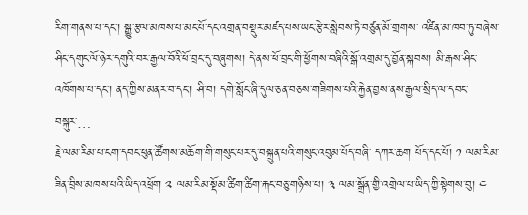རིག་གནས་པ་དང་། སྒྱུ་རྩལ་མཁས་པ་མང་པོ་དང་འགྲན་བསྡུར་མཛད་པས་ཡང་རྩེར་སླེབས་ཏེ་བཙུན་མོ་གྲགས་ འཛིན་མ་ཁབ་ཏུ་བཞེས་ཤིང་དགུང་ལོ་ཉེར་དགུའི་བར་རྒྱལ་བོའི་ཕོ་བྲང་དུ་བཞུགས། དེ་ནས་ཕོ་བྲང་གི་ཕྱོགས་བཞིའི་སྒོ་འགྲམ་དུ་བྱོན་སྐབས། མི་རྒས་ཤིང་འཁོགས་པ་དང་། ནད་ཀྱིས་མནར་བ་དང་། ཤི་བ། དགེ་སློང་ཞི་དུལ་ཅན་བཅས་གཟིགས་པའི་རྐྱེན་བྱས་ནས་རྒྱལ་སྲིད་ལ་དབང་བསྐུར་…
རྗེ་ལམ་རིམ་པ་ངག་དབང་ཕུན་ཚོགས་མཆོག་གི་གསུང་པར་དུ་བསྐྲུན་པའི་གསུང་འབུམ་པོད་བཞི་ དཀར་ཆག པོད་དང་པོ། ༡ ལམ་རིམ་ཟིན་བྲིས་མཁས་པའི་ཡིད་འཕྲོག ༢ ལམ་རིམ་སྡོམ་ཚིག་ཚིག་རྐང་བཅུ་གཉིས་པ། ༣ ལམ་སྒྲོན་གྱི་འགྲེལ་པ་ཡིད་ཀྱི་སྟེགས་བུ། ༤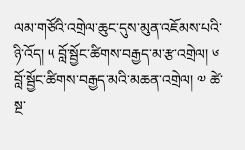ལམ་གཙོའི་འགྲེལ་ཆུང་དུས་མུན་འཇོམས་པའི་ཉི་འོད། ༥ བློ་སྦྱོང་ཚིགས་བརྒྱད་མ་རྩ་འགྲེལ། ༦ བློ་སྦྱོང་ཚིགས་བརྒྱད་མའི་མཆན་འགྲེལ། ༧ ཚེ་སྔ་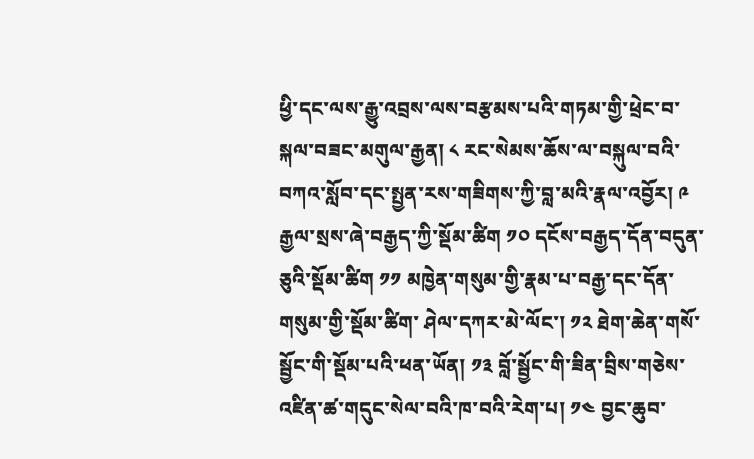ཕྱི་དང་ལས་རྒྱུ་འབྲས་ལས་བརྩམས་པའི་གཏམ་གྱི་ཕྲེང་བ་སྐལ་བཟང་མགུལ་རྒྱན། ༨ རང་སེམས་ཆོས་ལ་བསྐུལ་བའི་བཀའ་སློབ་དང་སྤྱན་རས་གཟིགས་ཀྱི་བླ་མའི་རྣལ་འབྱོར། ༩ རྒྱལ་སྲས་ཞེ་བརྒྱད་ཀྱི་སྡོམ་ཚིག ༡༠ དངོས་བརྒྱད་དོན་བདུན་ཅུའི་སྡོམ་ཚིག ༡༡ མཁྱེན་གསུམ་གྱི་རྣམ་པ་བརྒྱ་དང་དོན་གསུམ་གྱི་སྡོམ་ཚིག་ ཤེལ་དཀར་མེ་ལོང་། ༡༢ ཐེག་ཆེན་གསོ་སྦྱོང་གི་སྡོམ་པའི་ཕན་ཡོན། ༡༣ བློ་སྦྱོང་གི་ཟིན་བྲིས་གཅེས་འཛིན་ཚ་གདུང་སེལ་བའི་ཁ་བའི་རེག་པ། ༡༤ བྱང་ཆུབ་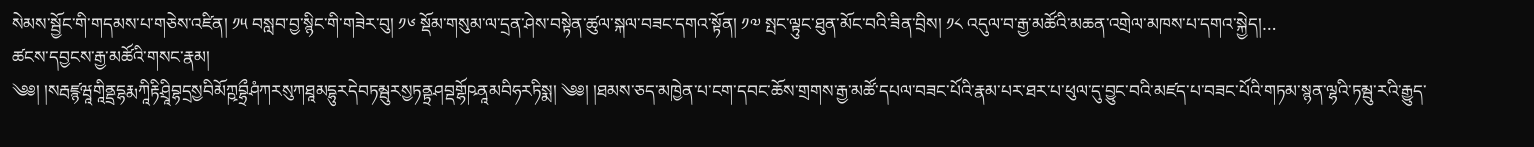སེམས་སྦྱོང་གི་གདམས་པ་གཅེས་འཛིན། ༡༥ བསླབ་བྱ་སྙིང་གི་གཟེར་བུ། ༡༦ སྡོམ་གསུམ་ལ་དྲན་ཤེས་བསྟེན་ཚུལ་སྐལ་བཟང་དགའ་སྟོན། ༡༧ སྤང་ལྟུང་ཐུན་མོང་བའི་ཟིན་བྲིས། ༡༨ འདུལ་བ་རྒྱ་མཚོའི་མཆན་འགྲེལ་མཁས་པ་དགའ་སྐྱེད།…
ཚངས་དབྱངས་རྒྱ་མཚོའི་གསང་རྣམ།
༄༅། །སརྦཛྙཝཱགཱིནྡྲདྷརྨཀཱིརྟིཤྲཱིབྷདྲསྱབིམོཀྵབྷྲྀཤཾཀརསུཀཐཱམདྷུརདེབཏམྦུརསྱཏནྟྲཤབྡགྷོཥནཱམབིཧརཏིསྨ། ༄༅། །ཐམས་ཅད་མཁྱེན་པ་ངག་དབང་ཆོས་གྲགས་རྒྱ་མཚོ་དཔལ་བཟང་པོའི་རྣམ་པར་ཐར་པ་ཕུལ་དུ་བྱུང་བའི་མཛད་པ་བཟང་པོའི་གཏམ་སྙན་ལྷའི་ཏམྦུ་རའི་རྒྱུད་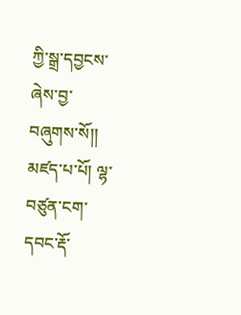ཀྱི་སྒྲ་དབྱངས་ཞེས་བྱ་བཞུགས་སོ།། མཛད་པ་པོ། ལྷ་བཙུན་ངག་དབང་རྡོ་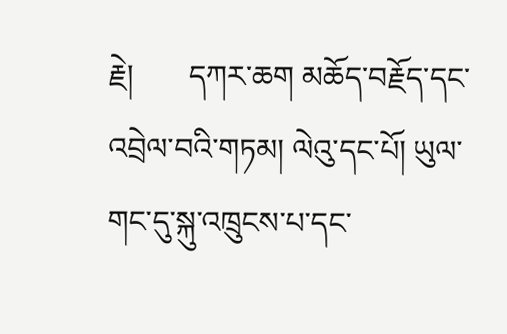རྗེ།       དཀར་ཆག མཆོད་བརྗོད་དང་འབྲེལ་བའི་གཏམ། ལེའུ་དང་པོ། ཡུལ་གང་དུ་སྐུ་འཁྲུངས་པ་དང་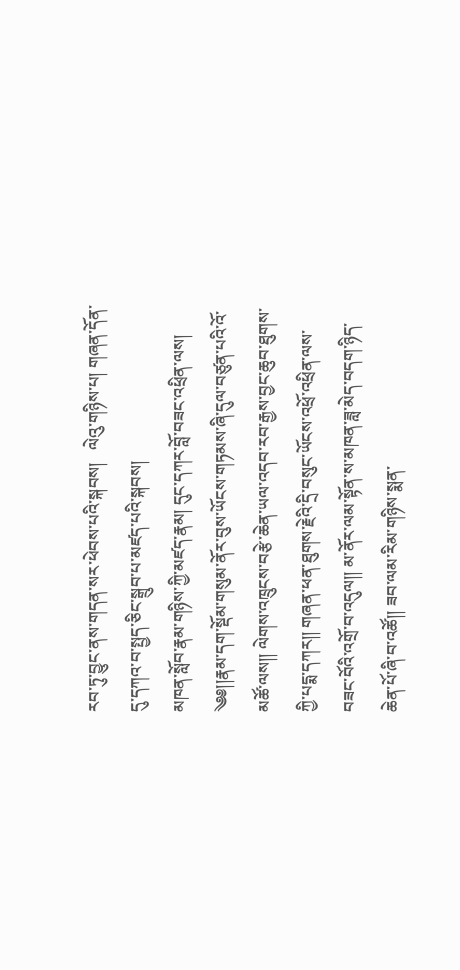རབ་ཏུ་བྱུང་ནས་གདན་སར་ཕེབས་པའི་སྐབས།   ལེའུ་གཉིས་པ། གཞན་དོན་དུ་དཀའ་བ་སྤྱད་ཅིང་སྒྲུབ་པ་མཛད་པའི་སྐབས།
མཁན་སློབ་རྣམ་གཉིས་ཀྱི་མཛད་རྣམ། དུང་དཀར་བློ་བཟང་འཕྲིན་ལས། ༄༅།།རྣམ་དག་སྡོམ་གསུམ་ནོར་བུས་ཡོངས་གཏམས་ཞི་དུལ་བཙུན་པའི་འོ་མཚོ་ལས།། ལེགས་འཁྲུངས་བརྩེ་ཆེན་ཡལ་འདབ་རབ་རྒྱས་བྱང་ཆུབ་ཐུགས་ཀྱི་པདྨ་དཀར།། གཞན་ཕན་ཐུགས་རྗེའི་དྲི་བསུང་ཡོངས་འཕྲོ་འཕྲིན་ལས་བཟང་བོའི་འགྲོ་བ་འདུལ།། མ་ནོར་ལམ་སྟོན་ས་མཁན་ཟླ་མེད་བདག་ཉིད་ཆེན་པོ་ཞི་བ་འཚོ།། ཟབ་ལམ་རིམ་གཉིས་སྨན་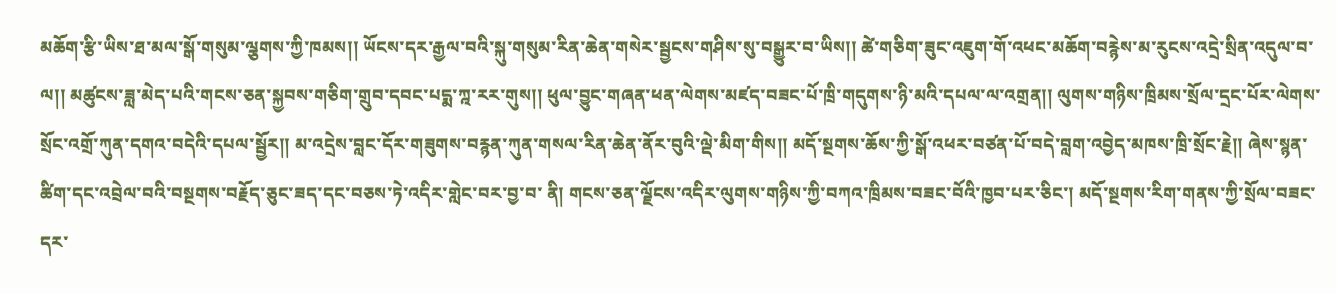མཆོག་རྩི་ཡིས་ཐ་མལ་སྒོ་གསུམ་ལྕགས་ཀྱི་ཁམས།། ཡོངས་དར་རྒྱལ་བའི་སྐུ་གསུམ་རིན་ཆེན་གསེར་སྦྱངས་གཤིས་སུ་བསྒྱུར་བ་ཡིས།། ཚེ་གཅིག་ཟུང་འཇུག་གོ་འཕང་མཆོག་བརྙེས་མ་རུངས་འདྲེ་སྲིན་འདུལ་བ་ལ།། མཚུངས་ཟླ་མེད་པའི་གངས་ཅན་སྐྱབས་གཅིག་གྲུབ་དབང་པདྨ་ཀྰ་རར་གུས།། ཕུལ་བྱུང་གཞན་ཕན་ལེགས་མཛད་བཟང་པོ་ཁྲི་གདུགས་ཉི་མའི་དཔལ་ལ་འགྲན།། ལུགས་གཉིས་ཁྲིམས་སྲོལ་དྲང་པོར་ལེགས་སྲོང་འགྲོ་ཀུན་དགའ་བདེའི་དཔལ་སྦྱོར།། མ་འདྲེས་བླང་དོར་གཟུགས་བརྙན་ཀུན་གསལ་རིན་ཆེན་ནོར་བུའི་ལྡེ་མིག་གིས།། མདོ་སྔགས་ཆོས་ཀྱི་སྒོ་འཕར་བཙན་པོ་བདེ་བླག་འབྱེད་མཁས་ཁྲི་སྲོང་རྗེ།། ཞེས་སྙན་ཚིག་དང་འབྲེལ་བའི་བསྔགས་བརྗོད་ཅུང་ཟད་དང་བཅས་ཏེ་འདིར་གླེང་བར་བྱ་བ་ ནི། གངས་ཅན་ལྗོངས་འདིར་ལུགས་གཉིས་ཀྱི་བཀའ་ཁྲིམས་བཟང་བོའི་ཁྱབ་པར་ཅིང་། མདོ་སྔགས་རིག་གནས་ཀྱི་སྲོལ་བཟང་དར་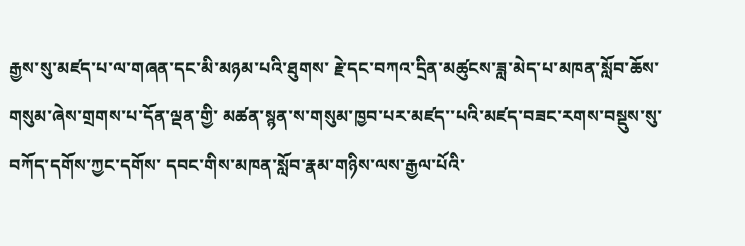རྒྱས་སུ་མཛད་པ་ལ་གཞན་དང་མི་མཉམ་པའི་ཐུགས་ རྗེ་དང་བཀའ་དྲིན་མཚུངས་ཟླ་མེད་པ་མཁན་སློབ་ཆོས་གསུམ་ཞེས་གྲགས་པ་དོན་ལྡན་གྱི་ མཚན་སྙན་ས་གསུམ་ཁྱབ་པར་མཛད་་པའི་མཛད་བཟང་རགས་བསྡུས་སུ་བཀོད་དགོས་ཀྱང་དགོས་ དབང་གིས་མཁན་སློབ་རྣམ་གཉིས་ལས་རྒྱལ་པོའི་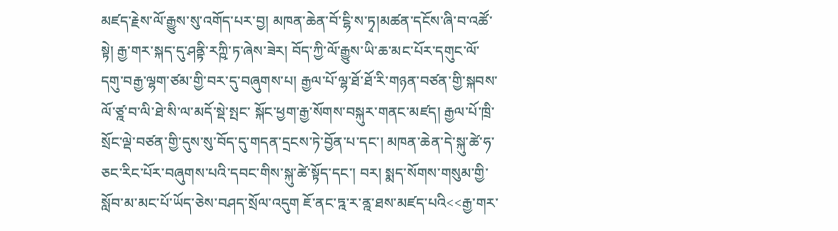མཛད་རྗེས་ལོ་རྒྱུས་སུ་འགོད་པར་བྱ། མཁན་ཆེན་བོ་ངྷི་ས་ཏྭ།མཚན་དངོས་ཞི་བ་འཚོ་སྟེ། རྒྱ་གར་སྐད་དུ་ཤནྟི་རཀྵི་ཏ་ཞེས་ཟེར། བོད་ཀྱི་ལོ་རྒྱུས་ཡི་ཆ་མང་པོར་དགུང་ལོ་དགུ་བརྒྱ་ལྷག་ཙམ་གྱི་བར་དུ་བཞུགས་པ། རྒྱལ་པོ་ལྷ་ཐོ་ཐོ་རི་གཉན་བཙན་གྱི་སྐབས་ལོ་ཙྰ་བ་ལི་ཐེ་སི་ལ་མདོ་སྡེ་སྤང་ སྐོང་ཕྱག་རྒྱ་སོགས་བསྐུར་གནང་མཛད། རྒྱལ་པོ་ཁྲི་སྲོང་ལྡེ་བཙན་གྱི་དུས་སུ་བོད་དུ་གདན་དྲངས་ཏེ་བྱོན་པ་དང་། མཁན་ཆེན་དེ་སྐུ་ཚེ་ཧ་ཅང་རིང་པོར་བཞུགས་པའི་དབང་གིས་སྐུ་ཚེ་སྟོད་དང་། བར། སྨད་སོགས་གསུམ་གྱི་སློབ་མ་མང་པོ་ཡོད་ཅེས་བཤད་སྲོལ་འདུག ཇོ་ནང་ཏྰ་ར་ནྰ་ཐས་མཛད་པའི<<རྒྱ་གར་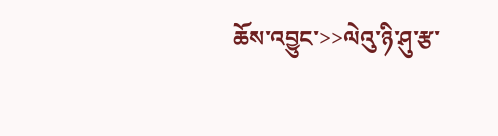ཆོས་འབྱུང་>>ལེའུ་ཉི་ཤུ་རྩ་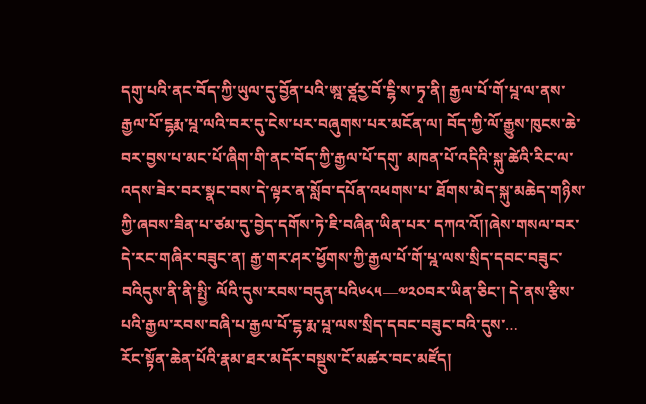དགུ་པའི་ནང་བོད་ཀྱི་ཡུལ་དུ་བྱོན་པའི་ཨྰ་ཙྰརྱ་བོ་ངྷི་ས་ཏྭ་ནི། རྒྱལ་པོ་གོ་པྰ་ལ་ནས་རྒྱལ་པོ་ངྷརྨ་པྰ་ལའི་བར་དུ་ངེས་པར་བཞུགས་པར་མངོན་ལ། བོད་ཀྱི་ལོ་རྒྱུས་ཁུངས་ཆེ་བར་བྱས་པ་མང་པོ་ཞིག་གི་ནང་བོད་ཀྱི་རྒྱལ་པོ་དགུ་ མཁན་པོ་འདིའི་སྐུ་ཚེའི་རིང་ལ་འདས་ཟེར་བར་སྣང་བས་དེ་ལྟར་ན་སློབ་དཔོན་འཕགས་པ་ ཐོགས་མེད་སྐུ་མཆེད་གཉིས་ཀྱི་ཞབས་ཟིན་པ་ཙམ་དུ་བྱེད་དགོས་ཏེ་ཇི་བཞིན་ཡིན་པར་ དཀའ་འོ།།ཞེས་གསལ་བར་དེ་རང་གཞིར་བཟུང་ན། རྒྱ་གར་ཤར་ཕྱོགས་ཀྱི་རྒྱལ་པོ་གོ་པྰ་ལས་སྲིད་དབང་བཟུང་བའིདུས་ནི་ནི་སྤྱི་ ལོའི་དུས་རབས་བདུན་པའི༦༨༥—༧༢༠བར་ཡིན་ཅིང་། དེ་ནས་རྩིས་པའི་རྒྱལ་རབས་བཞི་པ་རྒྱལ་པོ་ངྷ་རྨ་པྰ་ལས་སྲིད་དབང་བཟུང་བའི་དུས་…
རོང་སྟོན་ཆེན་པོའི་རྣམ་ཐར་མདོར་བསྡུས་ངོ་མཚར་བང་མཛོད།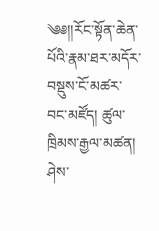༄༅།།རོང་སྟོན་ཆེན་པོའི་རྣམ་ཐར་མདོར་བསྡུས་ངོ་མཚར་བང་མཛོད། ཚུལ་ཁྲིམས་རྒྱལ་མཚན།   ཤེས་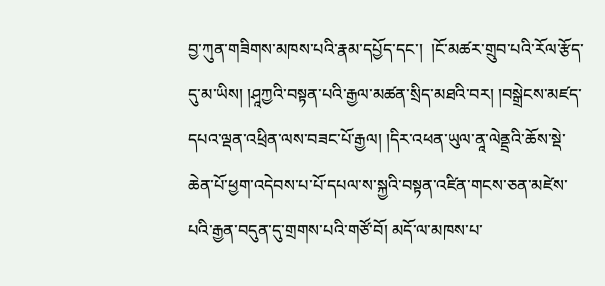བྱ་ཀུན་གཟིགས་མཁས་པའི་རྣམ་དཔྱོད་དང་།  །ངོ་མཚར་གྲུབ་པའི་རོལ་རྩོད་དུ་མ་ཡིས། །ཤཱཀྱའི་བསྟན་པའི་རྒྱལ་མཚན་སྲིད་མཐའི་བར། །བསྒྲེངས་མཛད་དཔའ་ལྡན་འཕྲིན་ལས་བཟང་པོ་རྒྱལ། །དིར་འཕན་ཡུལ་ནཱ་ལེནྡྲའི་ཆོས་སྡེ་ཆེན་པོ་ཕྱག་འདེབས་པ་པོ་དཔལ་ས་སྐྱའི་བསྟན་འཛིན་གངས་ཅན་མཛེས་པའི་རྒྱན་བདུན་དུ་གྲགས་པའི་གཙོ་བོ། མདོ་ལ་མཁས་པ་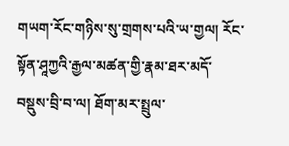གཡག་རོང་གཉིས་སུ་གྲགས་པའི་ཡ་གྱལ། རོང་སྟོན་ཤཱཀྱའི་རྒྱལ་མཚན་གྱི་རྣམ་ཐར་མདོ་བསྡུས་བྲི་བ་ལ། ཐོག་མར་སྤྲུལ་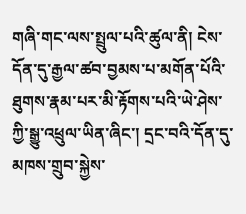གཞི་གང་ལས་སྤྲུལ་པའི་ཚུལ་ནི། ངེས་དོན་དུ་རྒྱལ་ཚབ་བྱམས་པ་མགོན་པོའི་ཐུགས་རྣམ་པར་མི་རྟོགས་པའི་ཡེ་ཤེས་ཀྱི་སྒྱུ་འཕྲུལ་ཡིན་ཞིང་། དྲང་བའི་དོན་དུ་མཁས་གྲུབ་སྐྱེས་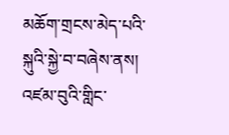མཆོག་གྲངས་མེད་པའི་སྐུའི་སྐྱེ་བ་བཞེས་ནས། འཛམ་བུའི་གླིང་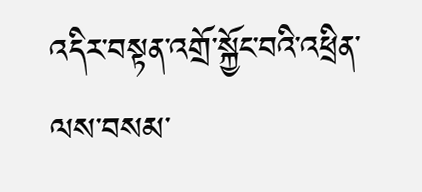འདིར་བསྟན་འགྲོ་སྐྱོང་བའི་འཕྲིན་ལས་བསམ་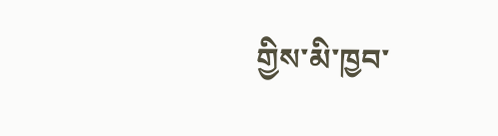གྱིས་མི་ཁྱབ་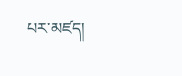པར་མཛད།